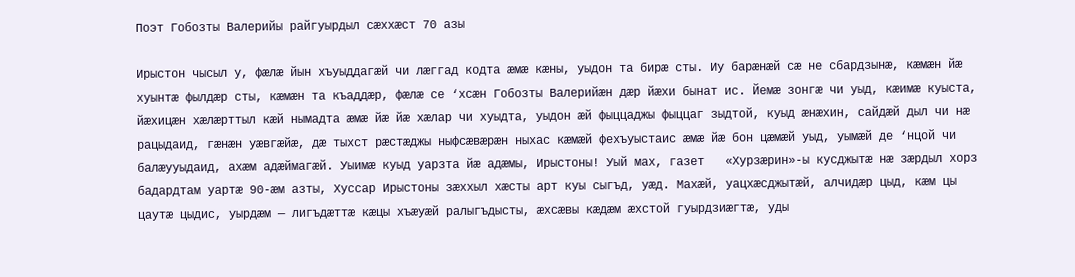Поэт Гобозты Валерийы райгуырдыл сæххæст 70 азы

Ирыстон чысыл у, фæлæ йын хъуыддагæй чи лæггад кодта æмæ кæны, уыдон та бирæ сты. Иу барæнæй сæ не сбардзынæ, кæмæн йæ хуынтæ фылдæр сты, кæмæн та къаддæр, фæлæ се ‘хсæн Гобозты Валерийæн дæр йæхи бынат ис. Йемæ зонгæ чи уыд, кæимæ куыста, йæхицæн хæлæрттыл кæй нымадта æмæ йæ йæ хæлар чи хуыдта, уыдон æй фыццаджы фыццаг зыдтой, куыд æнæхин, сайдæй дыл чи нæ рацыдаид, гæнæн уæвгæйæ, дæ тыхст рæстæджы ныфсæвæрæн ныхас кæмæй фехъуыстаис æмæ йæ бон цæмæй уыд, уымæй де ‘нцой чи балæууыдаид, ахæм адæймагæй. Уыимæ куыд уарзта йæ адæмы, Ирыстоны! Уый мах, газет   «Хурзæрин»-ы кусджытæ нæ зæрдыл хорз бадардтам уартæ 90-æм азты, Хуссар Ирыстоны зæххыл хæсты арт куы сыгъд, уæд. Махæй, уацхæсджытæй, алчидæр цыд, кæм цы цаутæ цыдис, уырдæм — лигъдæттæ кæцы хъæуæй ралыгъдысты, æхсæвы кæдæм æхстой гуырдзиæгтæ, уды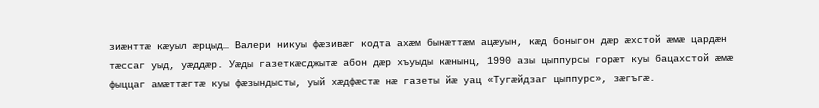зиæнттæ кæуыл æрцыд… Валери никуы фæзивæг кодта ахæм бынæттæм ацæуын, кæд боныгон дæр æхстой æмæ цардæн тæссаг уыд, уæддæр. Уæды газеткæсджытæ абон дæр хъуыды кæнынц, 1990 азы цыппурсы горæт куы бацахстой æмæ фыццаг амæттæгтæ куы фæзындысты, уый хæдфæстæ нæ газеты йæ уац «Тугæйдзаг цыппурс», зæгъгæ.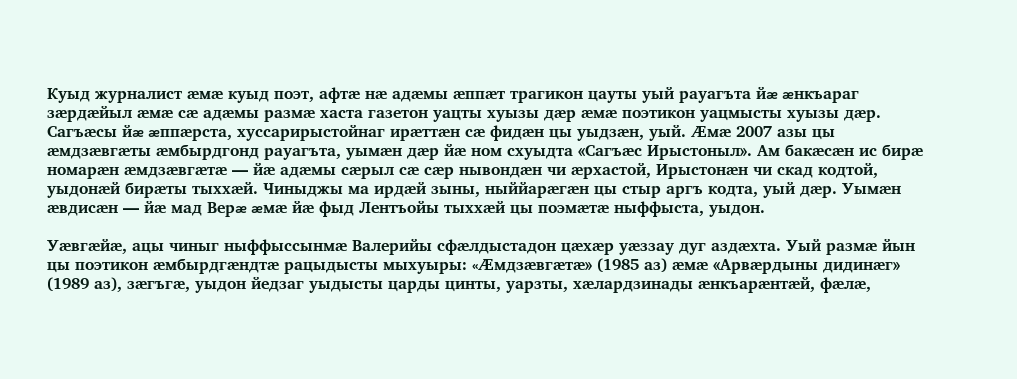Куыд журналист æмæ куыд поэт, афтæ нæ адæмы æппæт трагикон цауты уый рауагъта йæ æнкъараг зæрдæйыл æмæ сæ адæмы размæ хаста газетон уацты хуызы дæр æмæ поэтикон уацмысты хуызы дæр. Сагъæсы йæ æппæрста, хуссарирыстойнаг ирæттæн сæ фидæн цы уыдзæн, уый. Æмæ 2007 азы цы æмдзæвгæты æмбырдгонд рауагъта, уымæн дæр йæ ном схуыдта «Сагъæс Ирыстоныл». Ам бакæсæн ис бирæ номарæн æмдзæвгæтæ — йæ адæмы сæрыл сæ сæр нывондæн чи æрхастой, Ирыстонæн чи скад кодтой, уыдонæй бирæты тыххæй. Чиныджы ма ирдæй зыны, ныййарæгæн цы стыр аргъ кодта, уый дæр. Уымæн æвдисæн — йæ мад Верæ æмæ йæ фыд Лентъойы тыххæй цы поэмæтæ ныффыста, уыдон.

Уæвгæйæ, ацы чиныг ныффыссынмæ Валерийы сфæлдыстадон цæхæр уæззау дуг аздæхта. Уый размæ йын цы поэтикон æмбырдгæндтæ рацыдысты мыхуыры: «Æмдзæвгæтæ» (1985 аз) æмæ «Арвæрдыны дидинæг» (1989 аз), зæгъгæ, уыдон йедзаг уыдысты царды цинты, уарзты, хæлардзинады æнкъарæнтæй, фæлæ,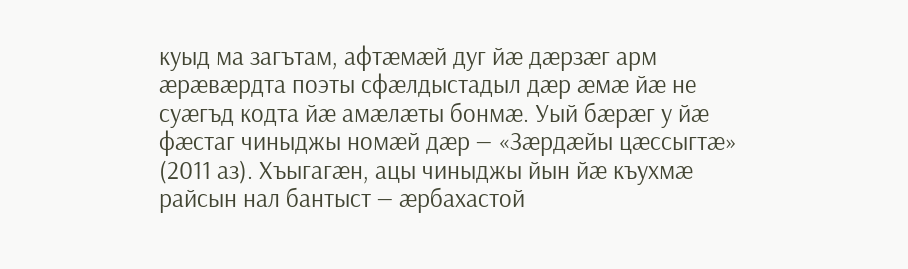куыд ма загътам, афтæмæй дуг йæ дæрзæг арм æрæвæрдта поэты сфæлдыстадыл дæр æмæ йæ не суæгъд кодта йæ амæлæты бонмæ. Уый бæрæг у йæ фæстаг чиныджы номæй дæр — «Зæрдæйы цæссыгтæ» (2011 аз). Хъыгагæн, ацы чиныджы йын йæ къухмæ райсын нал бантыст — æрбахастой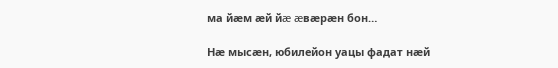ма йæм æй йæ æвæрæн бон…

Нæ мысæн, юбилейон уацы фадат нæй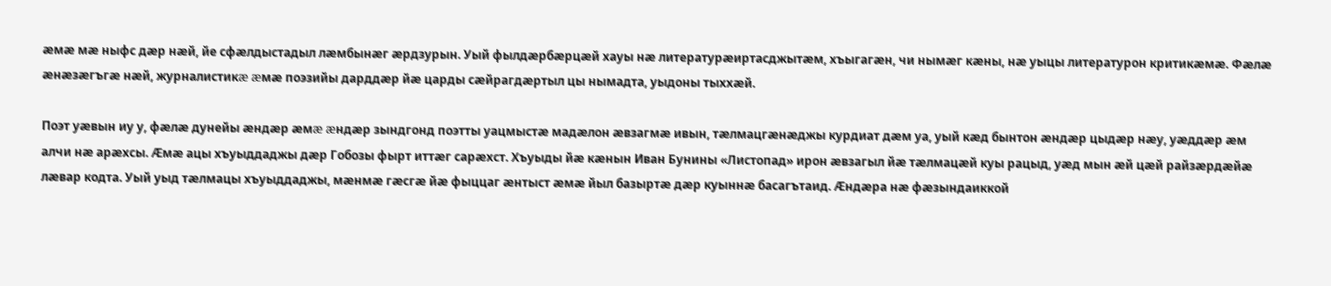æмæ мæ ныфс дæр нæй, йе сфæлдыстадыл лæмбынæг æрдзурын. Уый фылдæрбæрцæй хауы нæ литературæиртасджытæм, хъыгагæн, чи нымæг кæны, нæ уыцы литературон критикæмæ. Фæлæ æнæзæгъгæ нæй, журналистикæ æмæ поэзийы дарддæр йæ царды сæйрагдæртыл цы нымадта, уыдоны тыххæй.

Поэт уæвын иу у, фæлæ дунейы æндæр æмæ æндæр зындгонд поэтты уацмыстæ мадæлон æвзагмæ ивын, тæлмацгæнæджы курдиат дæм уа, уый кæд бынтон æндæр цыдæр нæу, уæддæр æм алчи нæ арæхсы. Æмæ ацы хъуыддаджы дæр Гобозы фырт иттæг сарæхст. Хъуыды йæ кæнын Иван Бунины «Листопад» ирон æвзагыл йæ тæлмацæй куы рацыд, уæд мын æй цæй райзæрдæйæ лæвар кодта. Уый уыд тæлмацы хъуыддаджы, мæнмæ гæсгæ йæ фыццаг æнтыст æмæ йыл базыртæ дæр куыннæ басагътаид. Æндæра нæ фæзындаиккой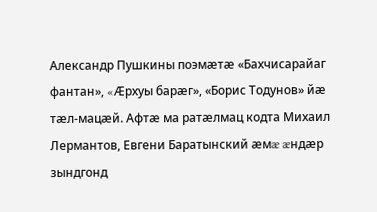Александр Пушкины поэмæтæ «Бахчисарайаг фантан», «Æрхуы барæг», «Борис Тодунов» йæ тæл-мацæй. Афтæ ма ратæлмац кодта Михаил Лермантов, Евгени Баратынский æмæ æндæр зындгонд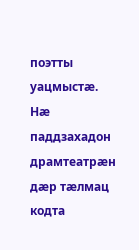поэтты уацмыстæ. Нæ паддзахадон драмтеатрæн дæр тæлмац кодта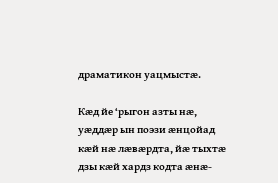драматикон уацмыстæ.

Кæд йе ‘рыгон азты нæ, уæддæр ын поэзи æнцойад кæй нæ лæвæрдта, йæ тыхтæ дзы кæй хардз кодта æнæ-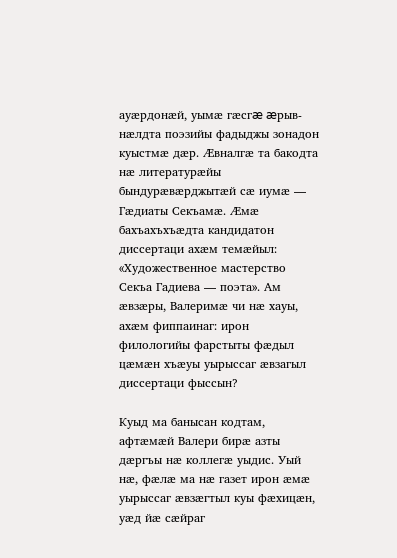ауæрдонæй, уымæ гæсгæ æрыв-нæлдта поэзийы фадыджы зонадон куыстмæ дæр. Æвналгæ та бакодта нæ литературæйы бындурæвæрджытæй сæ иумæ — Гæдиаты Секъамæ. Æмæ бахъахъхъæдта кандидатон диссертаци ахæм темæйыл: «Художественное мастерство Секъа Гадиева — поэта». Ам æвзæры, Валеримæ чи нæ хауы, ахæм фиппаинаг: ирон филологийы фарстыты фæдыл цæмæн хъæуы уырыссаг æвзагыл диссертаци фыссын?

Куыд ма банысан кодтам, афтæмæй Валери бирæ азты дæргъы нæ коллегæ уыдис. Уый нæ, фæлæ ма нæ газет ирон æмæ уырыссаг æвзæгтыл куы фæхицæн, уæд йæ сæйраг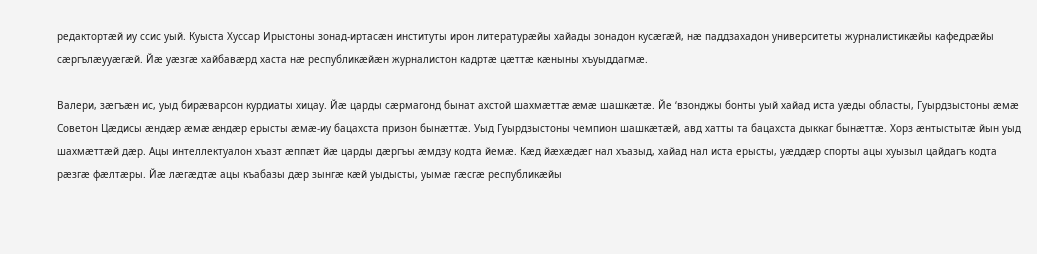редактортæй иу ссис уый. Куыста Хуссар Ирыстоны зонад-иртасæн институты ирон литературæйы хайады зонадон кусæгæй, нæ паддзахадон университеты журналистикæйы кафедрæйы сæргълæууæгæй. Йæ уæзгæ хайбавæрд хаста нæ республикæйæн журналистон кадртæ цæттæ кæныны хъуыддагмæ.

Валери, зæгъæн ис, уыд бирæварсон курдиаты хицау. Йæ царды сæрмагонд бынат ахстой шахмæттæ æмæ шашкæтæ. Йе ‘взонджы бонты уый хайад иста уæды областы, Гуырдзыстоны æмæ Советон Цæдисы æндæр æмæ æндæр ерысты æмæ-иу бацахста призон бынæттæ. Уыд Гуырдзыстоны чемпион шашкæтæй, авд хатты та бацахста дыккаг бынæттæ. Хорз æнтыстытæ йын уыд шахмæттæй дæр. Ацы интеллектуалон хъазт æппæт йæ царды дæргъы æмдзу кодта йемæ. Кæд йæхæдæг нал хъазыд, хайад нал иста ерысты, уæддæр спорты ацы хуызыл цайдагъ кодта рæзгæ фæлтæры. Йæ лæгæдтæ ацы къабазы дæр зынгæ кæй уыдысты, уымæ гæсгæ республикæйы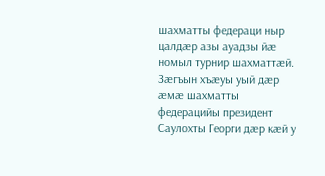шахматты федераци ныр цалдæр азы ауадзы йæ номыл турнир шахматтæй. Зæгъын хъæуы уый дæр æмæ шахматты федерацийы президент Саулохты Георги дæр кæй у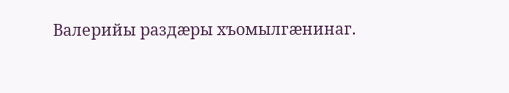Валерийы раздæры хъомылгæнинаг.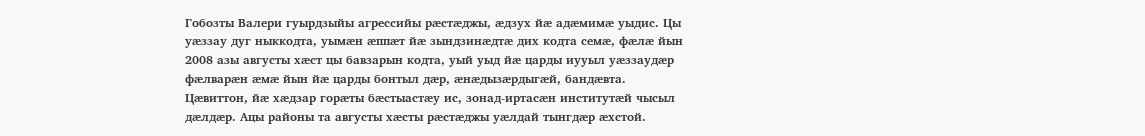Гобозты Валери гуырдзыйы агрессийы рæстæджы, æдзух йæ адæмимæ уыдис. Цы уæззау дуг ныккодта, уымæн æппæт йæ зындзинæдтæ дих кодта семæ, фæлæ йын 2008 азы августы хæст цы бавзарын кодта, уый уыд йæ царды иууыл уæззаудæр фæлварæн æмæ йын йæ царды бонтыл дæр, æнæдызæрдыгæй, бандæвта. Цæвиттон, йæ хæдзар горæты бæстыастæу ис, зонад-иртасæн институтæй чысыл дæлдæр. Ацы районы та августы хæсты рæстæджы уæлдай тынгдæр æхстой.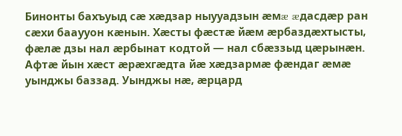Бинонты бахъуыд сæ хæдзар ныууадзын æмæ æдасдæр ран сæхи бааууон кæнын. Хæсты фæстæ йæм æрбаздæхтысты, фæлæ дзы нал æрбынат кодтой — нал сбæззыд цæрынæн. Афтæ йын хæст æрæхгæдта йæ хæдзармæ фæндаг æмæ уынджы баззад. Уынджы нæ, æрцард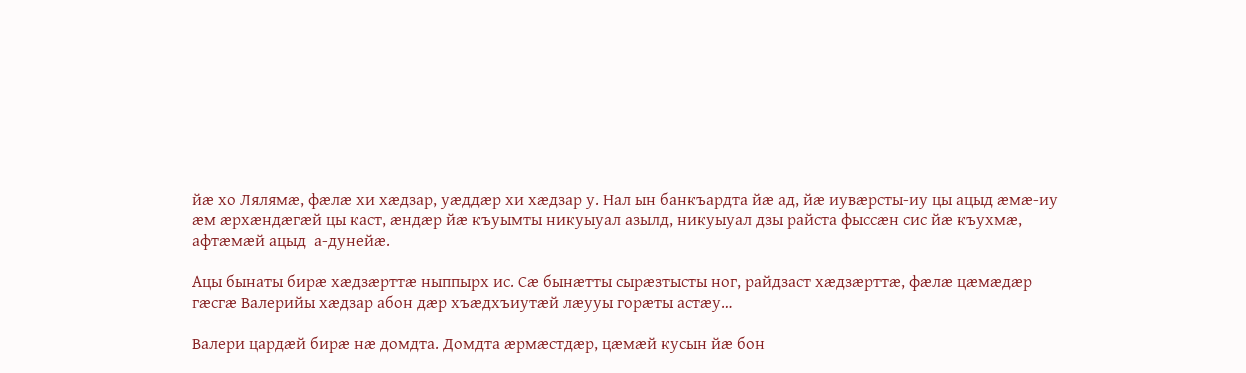йæ хо Лялямæ, фæлæ хи хæдзар, уæддæр хи хæдзар у. Нал ын банкъардта йæ ад, йæ иувæрсты-иу цы ацыд æмæ-иу æм æрхæндæгæй цы каст, æндæр йæ къуымты никуыуал азылд, никуыуал дзы райста фыссæн сис йæ къухмæ, афтæмæй ацыд  а-дунейæ.

Ацы бынаты бирæ хæдзæрттæ ныппырх ис. Сæ бынæтты сырæзтысты ног, райдзаст хæдзæрттæ, фæлæ цæмæдæр гæсгæ Валерийы хæдзар абон дæр хъæдхъиутæй лæууы горæты астæу…

Валери цардæй бирæ нæ домдта. Домдта æрмæстдæр, цæмæй кусын йæ бон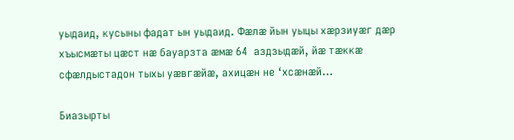уыдаид, кусыны фадат ын уыдаид. Фæлæ йын уыцы хæрзиуæг дæр хъысмæты цæст нæ бауарзта æмæ 64  аздзыдæй, йæ тæккæ сфæлдыстадон тыхы уæвгæйæ, ахицæн не ‘хсæнæй…

Биазырты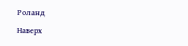Роланд

Наверх